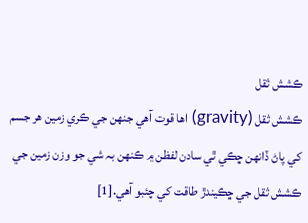ڪشش ثقل
ڪشش ثقل (gravity) اھا قوت آھي جنھن جي ڪري زمين ھر جسم کي پاڻ ڏانھن ڇڪي ٿي سادن لفظن ۾ ڪنھن بہ شي جو وزن زمين جي ڪشش ثقل جي ڇڪيندڙ طاقت کي چئبو آھي.[1]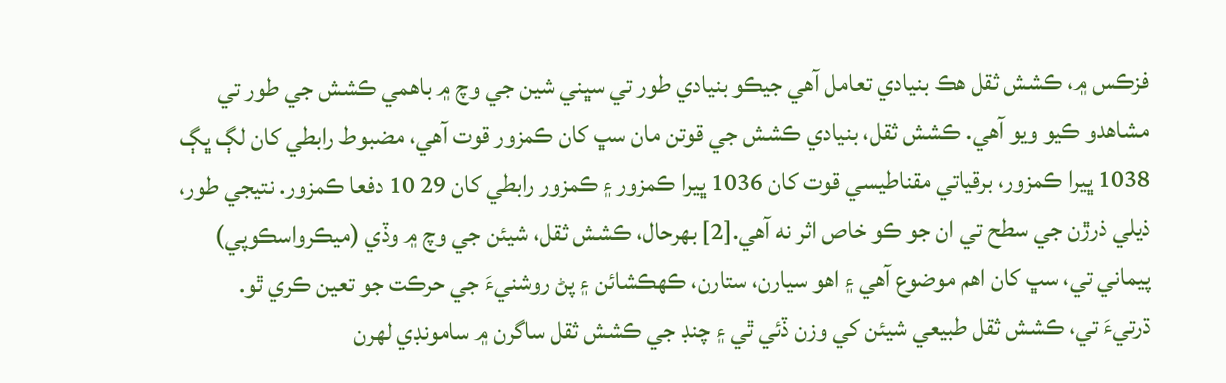فزڪس ۾، ڪشش ثقل هڪ بنيادي تعامل آهي جيڪو بنيادي طور تي سڀني شين جي وچ ۾ باهمي ڪشش جي طور تي مشاهدو ڪيو ويو آهي. ڪشش ثقل، بنيادي ڪشش جي قوتن مان سڀ کان ڪمزور قوت آهي، مضبوط رابطي کان لڳ ڀڳ 1038 ڀيرا ڪمزور، برقياتي مقناطيسي قوت کان 1036 ڀيرا ڪمزور ۽ ڪمزور رابطي کان 29 10 دفعا ڪمزور. نتيجي طور، ذيلي ذرڙن جي سطح تي ان جو ڪو خاص اثر نه آهي.[2] بهرحال، ڪشش ثقل، شيئن جي وچ ۾ وڏي (ميڪرواسڪوپي) پيماني تي، سڀ کان اهم موضوع آهي ۽ اهو سيارن، ستارن، ڪهڪشائن ۽ پڻ روشنيءَ جي حرڪت جو تعين ڪري ٿو.
ڌرتيءَ تي، ڪشش ثقل طبيعي شيئن کي وزن ڏئي ٿي ۽ چنڊ جي ڪشش ثقل ساگرن ۾ سامونڊي لھرن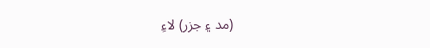(مد ۽ جزر) لاءِ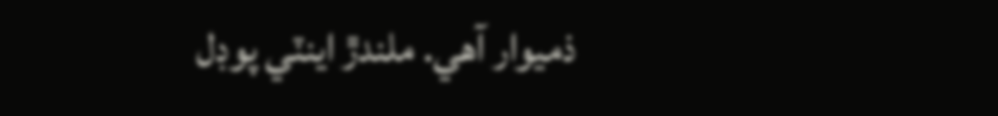ذميوار آھي. ملندڙ اينٽي پوڊل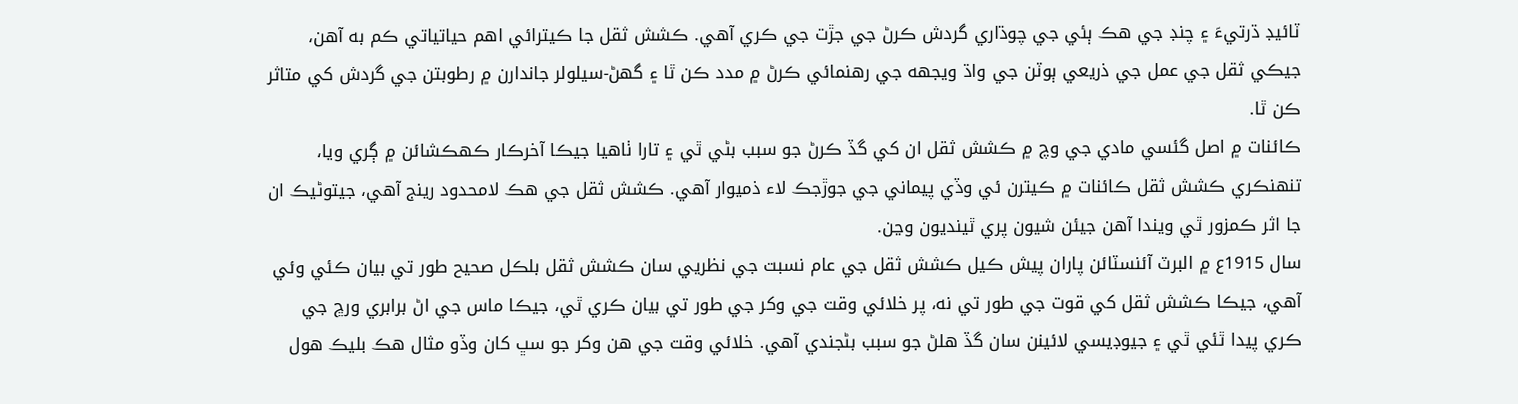ٽائيڊ ڌرتيءَ ۽ چنڊ جي هڪ ٻئي جي چوڌاري گردش ڪرڻ جي جڙت جي ڪري آهي. ڪشش ثقل جا ڪيترائي اهم حياتياتي ڪم به آهن، جيڪي ثقل جي عمل جي ذريعي ٻوٽن جي واڌ ويجهه جي رهنمائي ڪرڻ ۾ مدد ڪن ٿا ۽ گهڻ-سيلولر جاندارن ۾ رطوبتن جي گردش کي متاثر ڪن ٿا.
ڪائنات ۾ اصل گئسي مادي جي وچ ۾ ڪشش ثقل ان کي گڏ ڪرڻ جو سبب بڻي ٿي ۽ تارا ٺاهيا جيڪا آخرڪار ڪهڪشائن ۾ ڳري ويا، تنهنڪري ڪشش ثقل ڪائنات ۾ ڪيترن ئي وڏي پيماني جي جوڙجڪ لاء ذميوار آهي. ڪشش ثقل جي هڪ لامحدود رينج آهي، جيتوڻيڪ ان جا اثر ڪمزور ٿي ويندا آهن جيئن شيون پري ٿينديون وڃن.
سال 1915ع ۾ البرٽ آئنسٽائن پاران پيش ڪيل ڪشش ثقل جي عام نسبت جي نظريي سان ڪشش ثقل بلڪل صحيح طور تي بيان ڪئي وئي آهي، جيڪا ڪشش ثقل کي قوت جي طور تي نه، پر خلائي وقت جي وکر جي طور تي بيان ڪري ٿي، جيڪا ماس جي اڻ برابري ورڇ جي ڪري پيدا ٿئي ٿي ۽ جيوڊيسي لائينن سان گڏ هلڻ جو سبب بڻجندي آهي. خلائي وقت جي هن وکر جو سڀ کان وڏو مثال هڪ بليڪ هول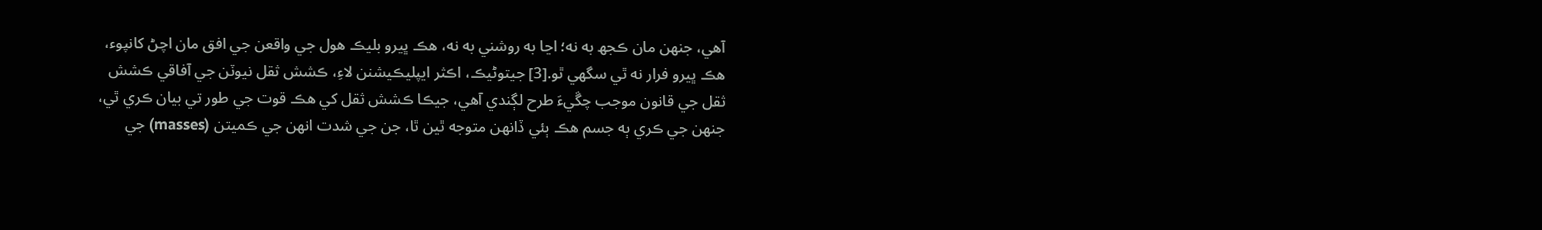آهي، جنهن مان ڪجھ به نه؛ اڃا به روشني به نه، هڪ ڀيرو بليڪ هول جي واقعن جي افق مان اچڻ کانپوء، هڪ ڀيرو فرار نه ٿي سگهي ٿو.[3] جيتوڻيڪ، اڪثر ايپليڪيشنن لاءِ، ڪشش ثقل نيوٽن جي آفاقي ڪشش ثقل جي قانون موجب چڱيءَ طرح لڳندي آهي، جيڪا ڪشش ثقل کي هڪ قوت جي طور تي بيان ڪري ٿي، جنهن جي ڪري ٻه جسم هڪ ٻئي ڏانهن متوجه ٿين ٿا، جن جي شدت انهن جي ڪميتن (masses) جي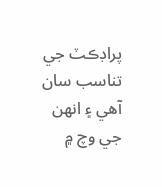پراڊڪٽ جي تناسب سان آهي ۽ انهن جي وچ ۾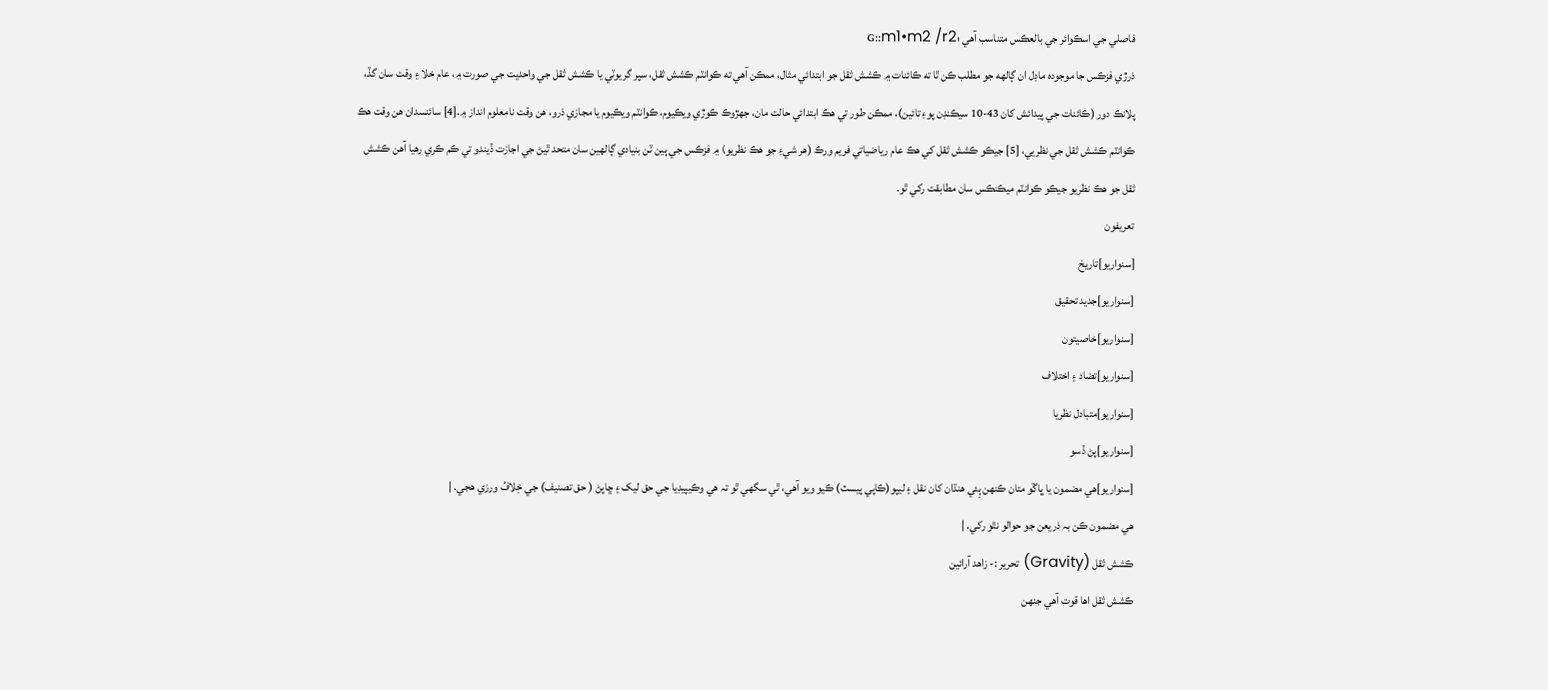فاصلي جي اسڪوائر جي بالعڪس متناسب آهي ؛G::m1•m2 /r2
ذرڙي فزڪس جا موجوده ماڊل ان ڳالهه جو مطلب ڪن ٿا ته ڪائنات ۾ ڪشش ثقل جو ابتدائي مثال، ممڪن آهي ته ڪوانٽم ڪشش ثقل، سپر گريوٽي يا ڪشش ثقل جي واحديت جي صورت ۾، عام خلا ۽ وقت سان گڏ، پلانڪ دور (ڪائنات جي پيدائش کان 43-10 سيڪنڊن پوءِ تائين)، ممڪن طور تي هڪ ابتدائي حالت مان، جهڙوڪ ڪوڙي ويڪيوم، ڪوانٽم ويڪيوم يا مجازي ذرو، هن وقت نامعلوم انداز ۾.[4] سائنسدان هن وقت هڪ ڪوانٽم ڪشش ثقل جي نظريي، [5] جيڪو ڪشش ثقل کي هڪ عام رياضياتي فريم ورڪ (هر شيءِ جو هڪ نظريو) ۾ فزڪس جي ٻين ٽن بنيادي ڳالهين سان متحد ٿيڻ جي اجازت ڏيندو تي ڪم ڪري رهيا آهن ڪشش ثقل جو هڪ نظريو جيڪو ڪوانٽم ميڪنڪس سان مطابقت رکي ٿو.
تعريفون
[سنواريو]تاريخ
[سنواريو]جديد تحقيق
[سنواريو]خاصيتون
[سنواريو]تضاد ۽ اختلاف
[سنواريو]متبادل نظريا
[سنواريو]پڻ ڏسو
[سنواريو]هي مضمون يا ڀاڱو متان ڪنهن ٻِئي هنڌان کان نقل ۽ ليپو(ڪاپي پيسٽ) ڪيو ويو آهي، ٿي سگهي ٿو تہ هي وڪيپيڊيا جي حق ليک ۽ ڇاپڻ ( حق تصنيف) جي خِلافُ ورزي هجي. |
ھي مضمون ڪن بہ ذريعن جو حوالو نٿو رکي. |
ڪشش ثقل (Gravity) تحرير :- زاھد آرائين
ڪشش ثقل اھا قوت آھي جنھن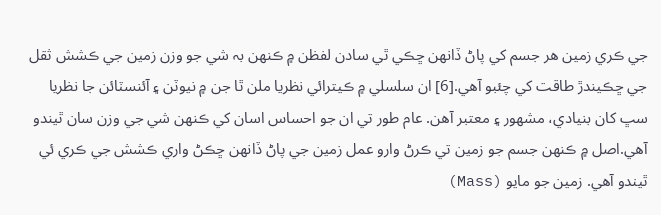جي ڪري زمين ھر جسم کي پاڻ ڏانھن ڇڪي ٿي سادن لفظن ۾ ڪنھن بہ شي جو وزن زمين جي ڪشش ثقل جي ڇڪيندڙ طاقت کي چئبو آھي.[6] ان سلسلي ۾ ڪيترائي نظريا ملن ٿا جن ۾ نيوٽن ۽ آئنسٽائن جا نظريا سڀ کان بنيادي، مشھور ۽ معتبر آھن. عام طور تي ان جو احساس اسان کي ڪنھن شي جي وزن سان ٿيندو آھي.اصل ۾ ڪنھن جسم جو زمين تي ڪرڻ وارو عمل زمين جي پاڻ ڏانھن ڇڪڻ واري ڪشش جي ڪري ئي ٿيندو آھي. زمين جو مايو (Mass)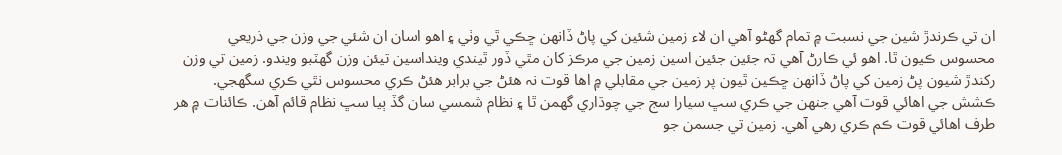ان تي ڪرندڙ شين جي نسبت ۾ تمام گھڻو آھي ان لاء زمين شئين کي پاڻ ڏانھن ڇڪي ٿي وٺي ۽ اھو اسان ان شئي جي وزن جي ذريعي محسوس ڪيون ٿا. اھو ئي ڪارڻ آھي تہ جئين جئين اسين زمين جي مرڪز کان مٿي ڏور ٿيندي وينداسين تيئن وزن گھٽبو ويندو. زمين تي وزن رکندڙ شيون پڻ زمين کي پاڻ ڏانھن ڇڪين ٿيون پر زمين جي مقابلي ۾ اھا قوت نہ ھئڻ جي برابر ھئڻ ڪري محسوس نٿي ڪري سگھجي. ڪشش جي اھائي قوت آھي جنھن جي ڪري سڀ سيارا سج جي چوڌاري گھمن ٿا ۽ نظام شمسي سان گڏ ٻيا سڀ نظام قائم آھن. ڪائنات ۾ ھر طرف اھائي قوت ڪم ڪري رھي آھي. زمين تي جسمن جو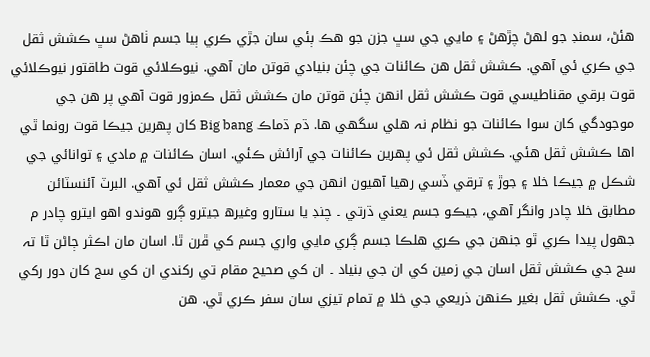ھئڻ، سمنڊ جو لھڻ چڙھڻ ۽ مايي جي سڀ جزن جو ھڪ ٻئي سان جڙي ڪري ٻيا جسم ٺاھڻ سڀ ڪشش ثقل جي ڪري ئي آھي. ڪشش ثقل ھن ڪائنات جي چئن بنيادي قوتن مان آھي. نيوڪلائي قوت طاقتور نيوڪلائي قوت برقي مقناطيسي قوت ڪشش ثقل انهن چئن قوتن مان ڪشش ثقل ڪمزور قوت آھي پر ھن جي موجودگي کان سوا ڪائنات جو نظام نہ ھلي سگهي ھا. ڌم ڌماڪ Big bang کان پھرين جيڪا قوت رونما ٿي اھا ڪشش ثقل ھئي. ڪشش ثقل ئي پھرين ڪائنات جي آرائش ڪئي. اسان ڪائنات ۾ مادي ۽ توانائي جي شڪل ۾ جيڪا خلا ۽ جوڙ ۽ ترقي ڏسي رھيا آھيون انهن جي معمار ڪشش ثقل ئي آھي. البرٽ آئنسٽائن مطابق خلا چادر وانگر آھي، جيڪو جسم يعني ڌرتي ۔ چنڊ يا ستارو وغيرھ جيترو ڳرو ھوندو اھو ايترو چادر م جهول پيدا ڪري ٿو جنھن جي ڪري ھلڪا جسم ڳري مايي واري جسم کي ڦرن ٿا. اسان مان اڪثر ڄاڻن ٿا تہ سج جي ڪشش ثقل اسان جي زمين کي ان جي بنياد ۔ ان کي صحيح مقام تي رکندي ان کي سج کان دور رکي ٿي. ڪشش ثقل بغير ڪنھن ذريعي جي خلا ۾ تمام تيزي سان سفر ڪري ٿي. ھن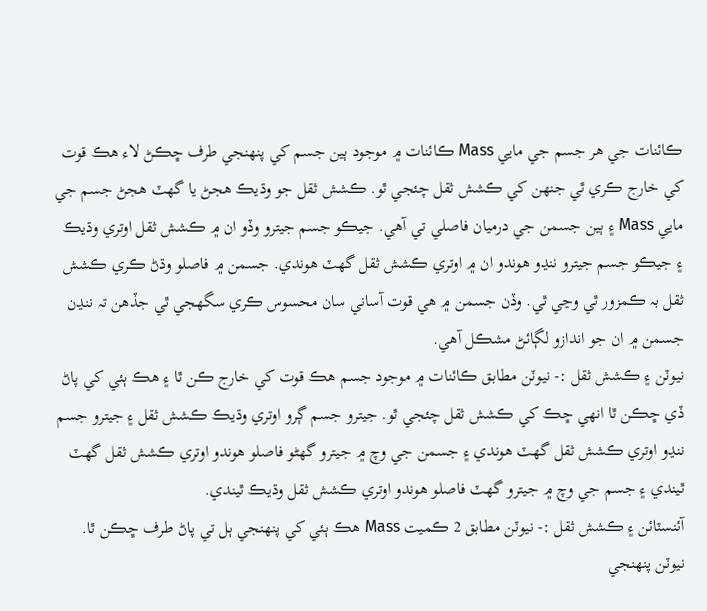ڪائنات جي ھر جسم جي مايي Mass ڪائنات ۾ موجود ٻين جسم کي پنھنجي طرف ڇڪڻ لاء ھڪ قوت کي خارج ڪري ٿي جنھن کي ڪشش ثقل چئجي ٿو. ڪشش ثقل جو وڌيڪ ھجڻ يا گهٽ ھجڻ جسم جي مايي Mass ۽ ٻين جسمن جي درميان فاصلي تي آھي. جيڪو جسم جيترو وڏو ان ۾ ڪشش ثقل اوتري وڌيڪ ۽ جيڪو جسم جيترو ننڍو ھوندو ان ۾ اوتري ڪشش ثقل گهٽ ھوندي. جسمن ۾ فاصلو وڌڻ ڪري ڪشش ثقل بہ ڪمزور ٿي وڃي ٿي. وڏن جسمن ۾ ھي قوت آساني سان محسوس ڪري سگهجي ٿي جڏھن تہ ننڍن جسمن ۾ ان جو اندازو لڳائڻ مشڪل آھي.
نيوٽن ۽ ڪشش ثقل :- نيوٽن مطابق ڪائنات ۾ موجود جسم ھڪ قوت کي خارج ڪن ٿا ۽ ھڪ ٻئي کي پاڻ ڏي ڇڪن ٿا انهي ڇڪ کي ڪشش ثقل چئجي ٿو. جيترو جسم ڳرو اوتري وڌيڪ ڪشش ثقل ۽ جيترو جسم ننڍو اوتري ڪشش ثقل گهٽ ھوندي ۽ جسمن جي وچ ۾ جيترو گهڻو فاصلو ھوندو اوتري ڪشش ثقل گهٽ ٿيندي ۽ جسم جي وچ ۾ جيترو گهٽ فاصلو ھوندو اوتري ڪشش ثقل وڌيڪ ٿيندي.
آئنسٽائن ۽ ڪشش ثقل :- نيوٽن مطابق 2 ڪميت Mass ھڪ ٻئي کي پنھنجي ٻل تي پاڻ طرف ڇڪن ٿا. نيوٽن پنھنجي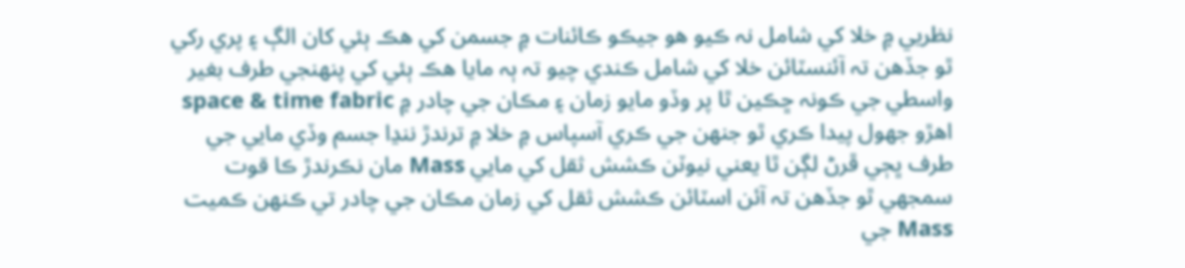نظريي ۾ خلا کي شامل نہ ڪيو ھو جيڪو ڪائنات ۾ جسمن کي ھڪ ٻئي کان الڳ ۽ پري رکي ٿو جڏھن تہ آئنسٽائن خلا کي شامل ڪندي چيو تہ ٻہ مايا ھڪ ٻئي کي پنھنجي طرف بغير واسطي جي ڪونہ ڇڪين ٿا پر وڏو مايو زمان ۽ مڪان جي چادر ۾ space & time fabric اھڙو جهول پيدا ڪري ٿو جنھن جي ڪري آسپاس ۾ خلا ۾ ترندڙ ننڍا جسم وڏي مايي جي طرف ڀڄي ڦرڻ لڳن ٿا يعني نيوٽن ڪشش ثقل کي مايي Mass مان نڪرندڙ ڪا قوت سمجهي ٿو جڏھن تہ آئن اسٽائن ڪشش ثقل کي زمان مڪان جي چادر تي ڪنھن ڪميت Mass جي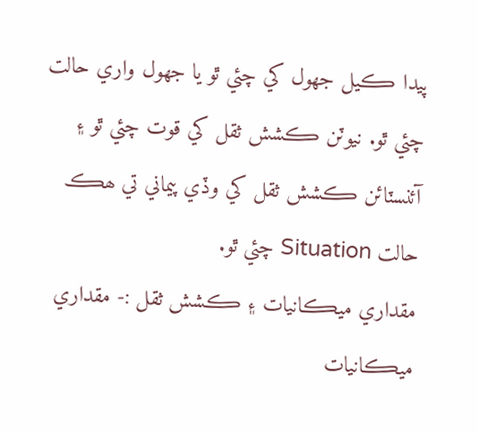پيدا ڪيل جهول کي چئي ٿو يا جهول واري حالت چئي ٿو. نيوٽن ڪشش ثقل کي قوت چئي ٿو ۽ آئنسٽائن ڪشش ثقل کي وڏي پيماني تي ھڪ حالت Situation چئي ٿو.
مقداري ميڪانيات ۽ ڪشش ثقل :- مقداري ميڪانيات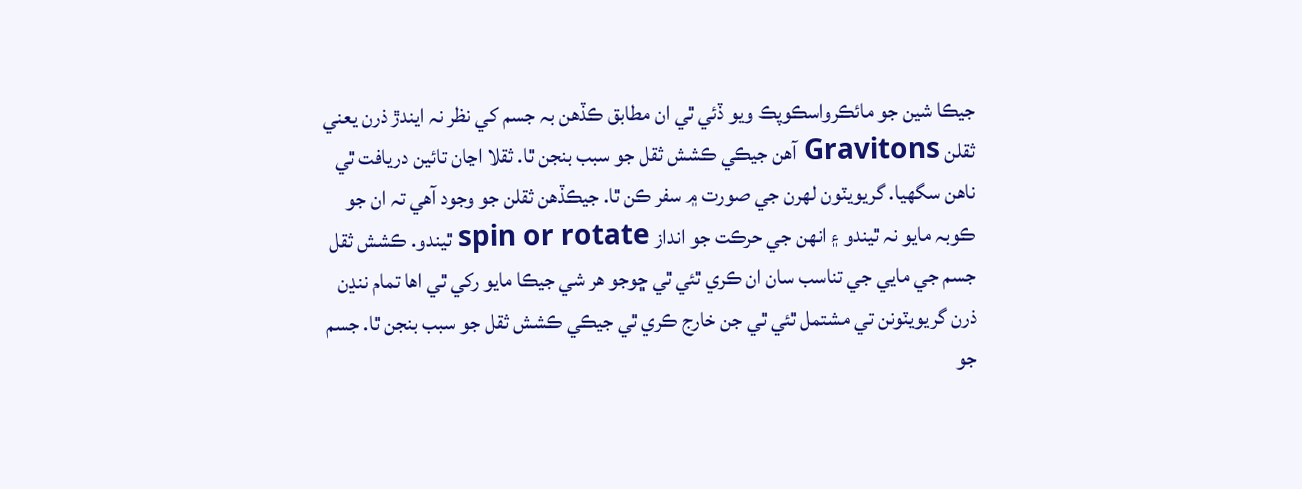جيڪا شين جو مائڪرواسڪوپڪ ويو ڏئي ٿي ان مطابق ڪڏھن بہ جسم کي نظر نہ ايندڙ ذرن يعني ثقلن Gravitons آھن جيڪي ڪشش ثقل جو سبب بنجن ٿا. ثقلا اڃان تائين دريافت ٿي ناھن سگهيا. گريويٽون لھرن جي صورت ۾ سفر ڪن ٿا. جيڪڏھن ثقلن جو وجود آھي تہ ان جو ڪوبہ مايو نہ ٿيندو ۽ انهن جي حرڪت جو انداز spin or rotate ٿيندو. ڪشش ثقل جسم جي مايي جي تناسب سان ان ڪري ٿئي ٿي ڇوجو ھر شي جيڪا مايو رکي ٿي اھا تمام ننڍن ذرن گريويٽونن تي مشتمل ٿئي ٿي جن خارج ڪري ٿي جيڪي ڪشش ثقل جو سبب بنجن ٿا. جسم جو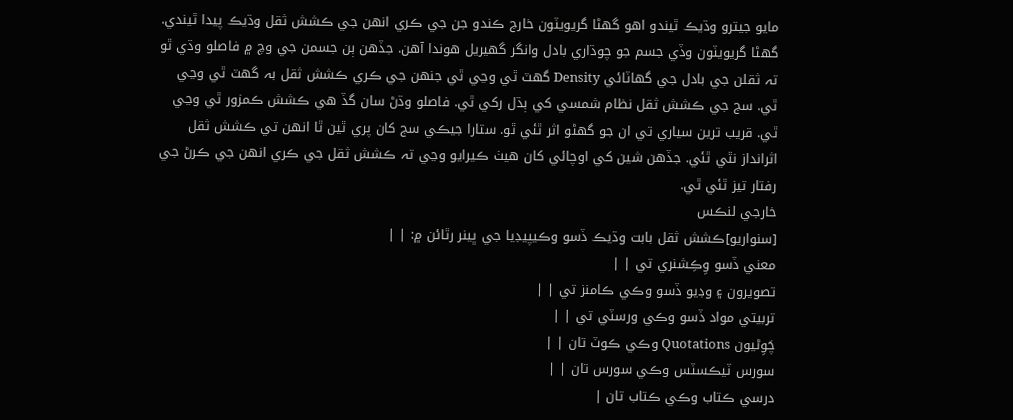مايو جيترو وڌيڪ ٿيندو اھو گهڻا گريويٽون خارج ڪندو جن جي ڪري انهن جي ڪشش ثقل وڌيڪ پيدا ٿيندي. گهڻا گريويٽون وڏي جسم جو چوڌاري بادل وانگر گهيريل ھوندا آھن. جڏھن ٻن جسمن جي وچ ۾ فاصلو وڌي ٿو تہ ثقلن جي بادل جي گهاٽائي Density گهٽ ٿي وڃي ٿي جنھن جي ڪري ڪشش ثقل بہ گهٽ ٿي وڃي ٿي. سج جي ڪشش ثقل نظام شمسي کي ٻڌل رکي ٿي. فاصلو وڌڻ سان گڏ ھي ڪشش ڪمزور ٿي وڃي ٿي. قريب ترين سياري تي ان جو گهڻو اثر ٿئي ٿو. ستارا جيڪي سج کان پري ٿين ٿا انهن تي ڪشش ثقل اثرانداز نٿي ٿئي. جڏھن شين کي اوچائي کان ھيٺ ڪيرايو وڃي تہ ڪشش ثقل جي ڪري انهن جي ڪرڻ جي رفتار تيز ٿئي ٿي.
خارجي لنڪس
[سنواريو]ڪشش ثقل بابت وڌيڪ ڏسو وڪيپيڊيا جي ڀينر رٿائن ۾: | |
معني ڏسو وِڪِشنري تي | |
تصويرون ۽ وڊيو ڏسو وڪي ڪامنز تي | |
تربيتي مواد ڏسو وڪي ورسٽي تي | |
چَوِڻيون Quotations وڪي ڪوٽ تان | |
سورس ٽيڪسٽس وڪي سورس تان | |
درسي ڪتاب وڪي ڪتاب تان |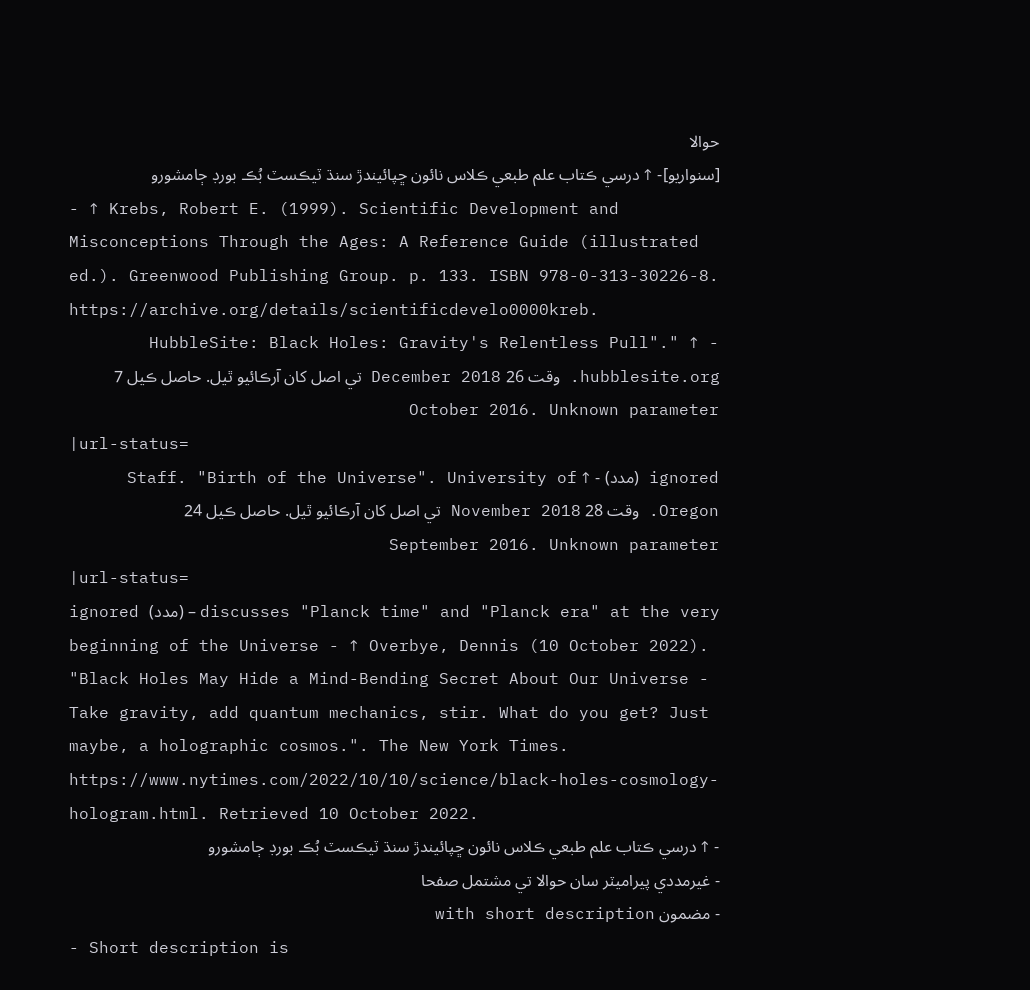حوالا
[سنواريو]- ↑ درسي ڪتاب علم طبعي ڪلاس نائون ڇپائيندڙ سنڌ ٽيڪسٽ بُڪ بورڊ ڄامشورو
- ↑ Krebs, Robert E. (1999). Scientific Development and Misconceptions Through the Ages: A Reference Guide (illustrated ed.). Greenwood Publishing Group. p. 133. ISBN 978-0-313-30226-8. https://archive.org/details/scientificdevelo0000kreb.
- ↑ "HubbleSite: Black Holes: Gravity's Relentless Pull". hubblesite.org. وقت 26 December 2018 تي اصل کان آرڪائيو ٿيل. حاصل ڪيل 7 October 2016. Unknown parameter
|url-status=
ignored (مدد) - ↑ Staff. "Birth of the Universe". University of Oregon. وقت 28 November 2018 تي اصل کان آرڪائيو ٿيل. حاصل ڪيل 24 September 2016. Unknown parameter
|url-status=
ignored (مدد) – discusses "Planck time" and "Planck era" at the very beginning of the Universe - ↑ Overbye, Dennis (10 October 2022). "Black Holes May Hide a Mind-Bending Secret About Our Universe - Take gravity, add quantum mechanics, stir. What do you get? Just maybe, a holographic cosmos.". The New York Times. https://www.nytimes.com/2022/10/10/science/black-holes-cosmology-hologram.html. Retrieved 10 October 2022.
- ↑ درسي ڪتاب علم طبعي ڪلاس نائون ڇپائيندڙ سنڌ ٽيڪسٽ بُڪ بورڊ ڄامشورو
- غيرمددي پيراميٽر سان حوالا تي مشتمل صفحا
- مضمون with short description
- Short description is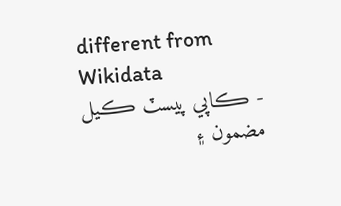different from Wikidata
- ڪاپي پيسٽ ڪيل مضمون ۽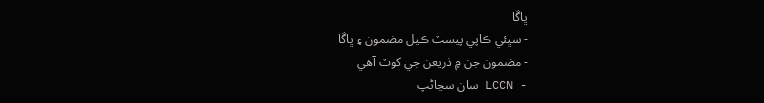ڀاڱا
- سڀئي ڪاپي پيسٽ ڪيل مضمون ۽ ڀاڱا
- مضمون جن ۾ ذريعن جي کوٽ آھي
- LCCN سان سڃاڻپ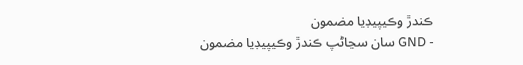ڪندڙ وڪيپيڊيا مضمون
- GND سان سڃاڻپ ڪندڙ وڪيپيڊيا مضمون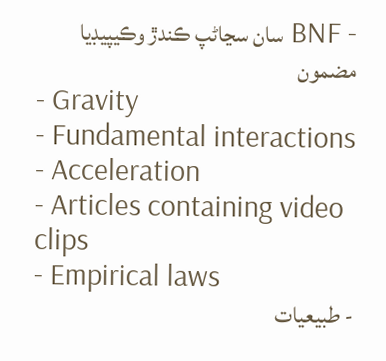- BNF سان سڃاڻپ ڪندڙ وڪيپيڊيا مضمون
- Gravity
- Fundamental interactions
- Acceleration
- Articles containing video clips
- Empirical laws
- طبيعيات